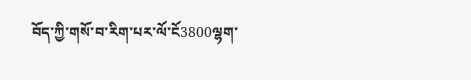བོད་ཀྱི་གསོ་བ་རིག་པར་ལོ་ངོ3800ལྷག་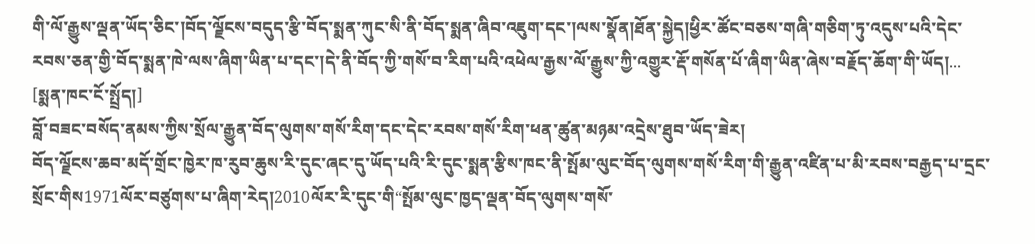གི་ལོ་རྒྱུས་ལྡན་ཡོད་ཅིང་།བོད་ལྗོངས་བདུད་རྩི་བོད་སྨན་ཀུང་སི་ནི་བོད་སྨན་ཞིབ་འཇུག་དང་།ལས་སྣོན།ཐོན་སྐྱེད།ཕྱིར་ཚོང་བཅས་གཞི་གཅིག་ཏུ་འདུས་པའི་དེང་རབས་ཅན་གྱི་བོད་སྨན་ཁེ་ལས་ཞིག་ཡིན་པ་དང་།དེ་ནི་བོད་ཀྱི་གསོ་བ་རིག་པའི་འཕེལ་རྒྱས་ལོ་རྒྱུས་ཀྱི་འགྱུར་རྡོ་གསོན་པོ་ཞིག་ཡིན་ཞེས་བརྗོད་ཆོག་གི་ཡོད།...
[སྨན་ཁང་ངོ་སྤྲོད།]
བློ་བཟང་བསོད་ནམས་ཀྱིས་སྲོལ་རྒྱུན་བོད་ལུགས་གསོ་རིག་དང་དེང་རབས་གསོ་རིག་ཕན་ཚུན་མཉམ་འདྲེས་ཐུབ་ཡོད་ཟེར།
བོད་ལྗོངས་ཆབ་མདོ་གྲོང་ཁྱེར་ཁ་རུབ་ཆུས་རི་དུང་ཞང་དུ་ཡོད་པའི་རི་དུང་སྨན་རྩིས་ཁང་ནི་སྤོམ་ལུང་བོད་ལུགས་གསོ་རིག་གི་རྒྱུན་འཛིན་པ་མི་རབས་བརྒྱད་པ་དྲང་སྲོང་གིས1971ལོར་བཙུགས་པ་ཞིག་རེད།2010ལོར་རི་དུང་གི“སྤོམ་ལུང་ཁྱད་ལྡན་བོད་ལུགས་གསོ་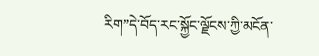རིག”དེ་བོད་རང་སྐྱོང་ལྗོངས་ཀྱི་མངོན་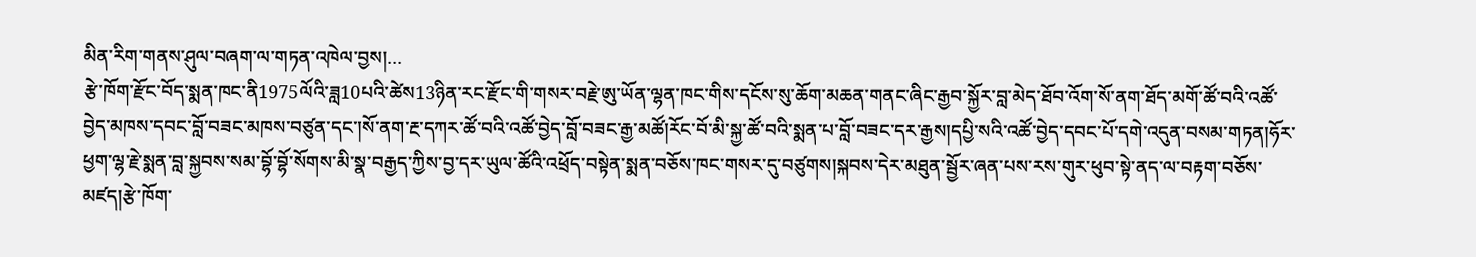མིན་རིག་གནས་ཤུལ་བཞག་ལ་གཏན་འཁེལ་བྱས།...
རྩེ་ཁོག་རྫོང་བོད་སྨན་ཁང་ནི1975ལོའི་ཟླ10པའི་ཚེས13ཉིན་རང་རྫོང་གི་གསར་བརྗེ་ཨུ་ཡོན་ལྷན་ཁང་གིས་དངོས་སུ་ཆོག་མཆན་གནང་ཞིང་རྒྱབ་སྐྱོར་བླ་མེད་ཐོབ་འོག་སོ་ནག་ཐོད་མགོ་ཚོ་བའི་འཚོ་བྱེད་མཁས་དབང་བློ་བཟང་མཁས་བཙུན་དང་།སོ་ནག་རྔ་དཀར་ཚོ་བའི་འཚོ་བྱེད་བློ་བཟང་རྒྱ་མཚོ།རོང་བོ་མི་སྐྱ་ཚོ་བའི་སྨན་པ་བློ་བཟང་དར་རྒྱས།དཔྱི་སའི་འཚོ་བྱེད་དབང་པོ་དགེ་འདུན་བསམ་གཏན།ཧོར་ཕྱག་ལྷ་རྗེ་སྨན་བླ་སྐྱབས་སམ་བྷོ་བྷོ་སོགས་མི་སྣ་བརྒྱད་ཀྱིས་བྱ་དར་ཡུལ་ཚོའི་འཕྲོད་བསྟེན་སྨན་བཅོས་ཁང་གསར་དུ་བཙུགས།སྐབས་དེར་མཐུན་སྦྱོར་ཞན་པས་རས་གུར་ཕུབ་སྟེ་ནད་ལ་བརྟག་བཅོས་མཛད།རྩེ་ཁོག་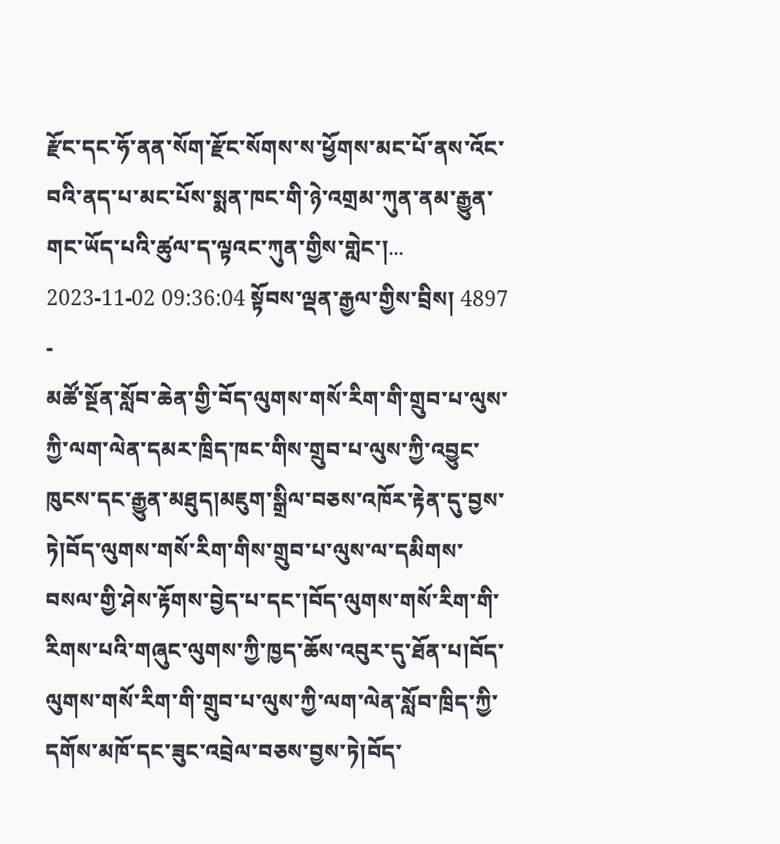རྫོང་དང་ཧོ་ནན་སོག་རྫོང་སོགས་ས་ཕྱོགས་མང་པོ་ནས་འོང་བའི་ནད་པ་མང་པོས་སྨན་ཁང་གི་ཉེ་འགྲམ་ཀུན་ནམ་རྒྱུན་གང་ཡོད་པའི་ཚུལ་ད་ལྟའང་ཀུན་གྱིས་གླེང་།...
2023-11-02 09:36:04 སྟོབས་ལྡན་རྒྱལ་གྱིས་བྲིས། 4897 -
མཚོ་སྔོན་སློབ་ཆེན་གྱི་བོད་ལུགས་གསོ་རིག་གི་གྲུབ་པ་ལུས་ཀྱི་ལག་ལེན་དམར་ཁྲིད་ཁང་གིས་གྲུབ་པ་ལུས་ཀྱི་འབྱུང་ཁུངས་དང་རྒྱུན་མཐུད།མཇུག་སྒྲིལ་བཅས་འཁོར་རྟེན་དུ་བྱས་ཏེ།བོད་ལུགས་གསོ་རིག་གིས་གྲུབ་པ་ལུས་ལ་དམིགས་བསལ་གྱི་ཤེས་རྟོགས་བྱེད་པ་དང་།བོད་ལུགས་གསོ་རིག་གི་རིགས་པའི་གཞུང་ལུགས་ཀྱི་ཁྱད་ཆོས་འབུར་དུ་ཐོན་པ།བོད་ལུགས་གསོ་རིག་གི་གྲུབ་པ་ལུས་ཀྱི་ལག་ལེན་སློབ་ཁྲིད་ཀྱི་དགོས་མཁོ་དང་ཟུང་འབྲེལ་བཅས་བྱས་ཏེ།བོད་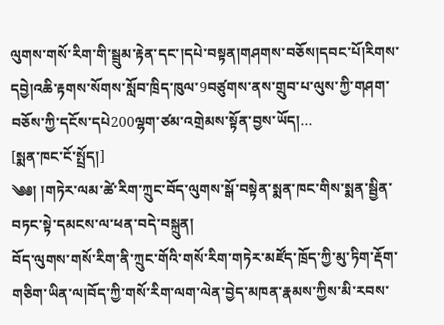ལུགས་གསོ་རིག་གི་སྦྲུམ་རྟེན་དང་།དཔེ་བསྟན།གཤགས་བཅོས།དབང་པོ།རིགས་དབྱེ།འཆི་རྟགས་སོགས་སློབ་ཁྲིད་ཁུལ་9བཙུགས་ནས་གྲུབ་པ་ལུས་ཀྱི་གཤག་བཅོས་ཀྱི་དངོས་དཔེ200ལྷག་ཙམ་འགྲེམས་སྟོན་བྱས་ཡོད།...
[སྨན་ཁང་ངོ་སྤྲོད།]
༄༅། །གཏེར་ལམ་ཚེ་རིག་ཀྲུང་བོད་ལུགས་སྒོ་བསྟེན་སྨན་ཁང་གིས་སྨན་སྦྱིན་བཏང་སྟེ་དམངས་ལ་ཕན་བདེ་བསྐྲུན།
བོད་ལུགས་གསོ་རིག་ནི་ཀྲུང་གོའི་གསོ་རིག་གཏེར་མཛོད་ཁྲོད་ཀྱི་མུ་ཏིག་རྡོག་གཅིག་ཡིན་ལ།བོད་ཀྱི་གསོ་རིག་ལག་ལེན་བྱེད་མཁན་རྣམས་ཀྱིས་མི་རབས་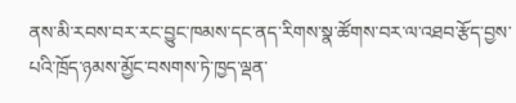ནས་མི་རབས་བར་རང་བྱུང་ཁམས་དང་ནད་རིགས་སྣ་ཚོགས་བར་ལ་འཐབ་རྩོད་བྱས་པའི་ཁྲོད་ཉམས་མྱོང་བསགས་ཏེ་ཁྱད་ལྡན་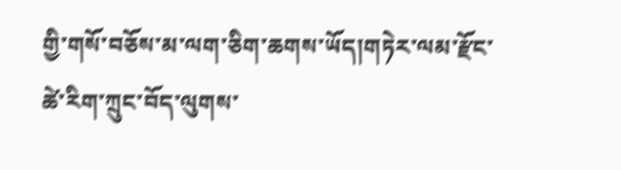གྱི་གསོ་བཅོས་མ་ལག་ཅིག་ཆགས་ཡོད།གཏེར་ལམ་རྫོང་ཚེ་རིག་ཀྲུང་བོད་ལུགས་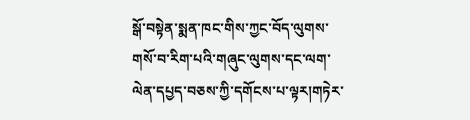སྒོ་བསྟེན་སྨན་ཁང་གིས་ཀྱང་བོད་ལུགས་གསོ་བ་རིག་པའི་གཞུང་ལུགས་དང་ལག་ལེན་དཔྱད་བཅས་ཀྱི་དགོངས་པ་ལྟར།གཏེར་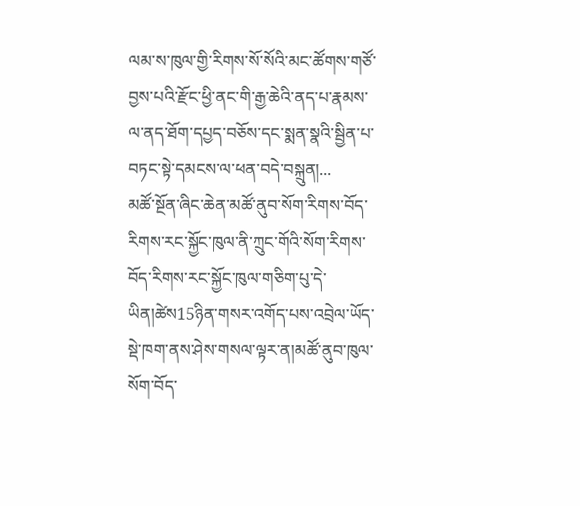ལམ་ས་ཁུལ་གྱི་རིགས་སོ་སོའི་མང་ཚོགས་གཙོ་བྱས་པའི་རྫོང་ཕྱི་ནང་གི་རྒྱ་ཆེའི་ནད་པ་རྣམས་ལ་ནད་ཐོག་དཔྱད་བཅོས་དང་སྨན་སྣའི་སྦྱིན་པ་བཏང་སྟེ་དམངས་ལ་ཕན་བདེ་བསྐྲུན།...
མཚོ་སྔོན་ཞིང་ཆེན་མཚོ་ནུབ་སོག་རིགས་བོད་རིགས་རང་སྐྱོང་ཁུལ་ནི་ཀྲུང་གོའི་སོག་རིགས་བོད་རིགས་རང་སྐྱོང་ཁུལ་གཅིག་པུ་དེ་ཡིན།ཚེས15ཉིན་གསར་འགོད་པས་འབྲེལ་ཡོད་སྡེ་ཁག་ནས་ཤེས་གསལ་ལྟར་ན།མཚོ་ནུབ་ཁུལ་སོག་བོད་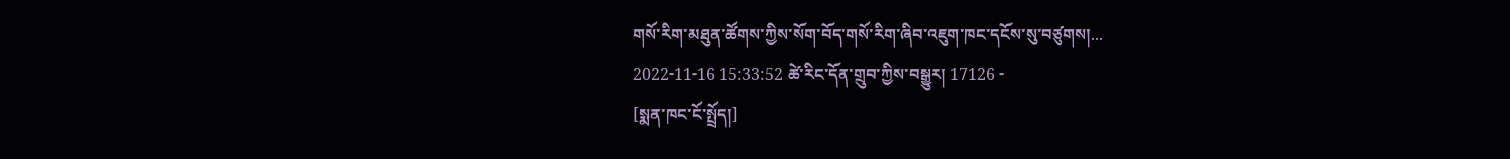གསོ་རིག་མཐུན་ཚོགས་ཀྱིས་སོག་བོད་གསོ་རིག་ཞིབ་འཇུག་ཁང་དངོས་སུ་བཙུགས།...
2022-11-16 15:33:52 ཚེ་རིང་དོན་གྲུབ་ཀྱིས་བསྒྱུར། 17126 -
[སྨན་ཁང་ངོ་སྤྲོད།]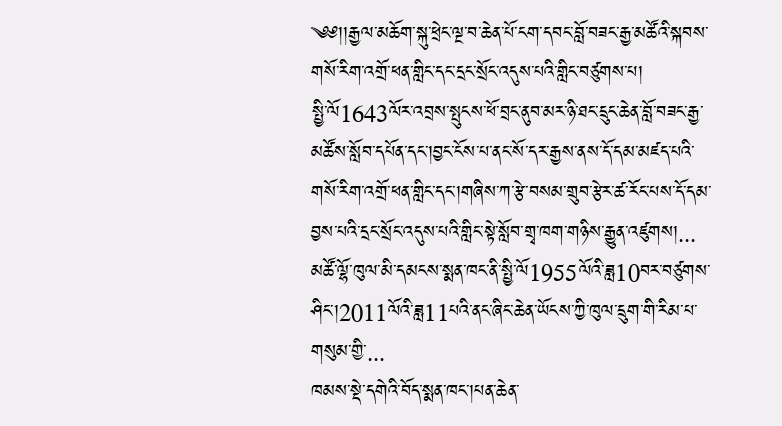༄༅།།རྒྱལ་མཆོག་སྐུ་ཕྲེང་ལྔ་བ་ཆེན་པོ་ངག་དབང་བློ་བཟང་རྒྱ་མཚོའི་སྐབས་གསོ་རིག་འགྲོ་ཕན་གླིང་དང་དྲང་སྲོང་འདུས་པའི་གླིང་བཙུགས་པ།
སྤྱི་ལོ1643ལོར་འབྲས་སྤུངས་ཕོ་བྲང་ནུབ་མར་ཉི་ཐང་དྲུང་ཆེན་བློ་བཟང་རྒྱ་མཚོས་སློབ་དཔོན་དང་།བྱང་ངོས་པ་ནང་སོ་དར་རྒྱས་ནས་དོ་དམ་མཛད་པའི་གསོ་རིག་འགྲོ་ཕན་གླིང་དང་།གཞིས་ཀ་རྩེ་བསམ་གྲུབ་རྩེར་ཚ་རོང་པས་དོ་དམ་བྱས་པའི་དྲང་སྲོང་འདུས་པའི་གླིང་སྟེ་སློབ་གྲྭ་ཁག་གཉིས་རྒྱུན་འཛུགས།...
མཚོ་ལྷོ་ཁུལ་མི་དམངས་སྨན་ཁང་ནི་སྤྱི་ལོ1955ལོའི་ཟླ10བར་བཙུགས་ཤིང་།2011ལོའི་ཟླ11པའི་ནང་ཞིང་ཆེན་ཡོངས་ཀྱི་ཁུལ་དྲུག་གི་རིམ་པ་གསུམ་གྱི་...
ཁམས་སྡེ་དགེའི་བོད་སྨན་ཁང་།པན་ཆེན་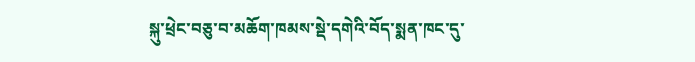སྐུ་ཕྲེང་བཅུ་བ་མཆོག་ཁམས་སྡེ་དགེའི་བོད་སྨན་ཁང་དུ་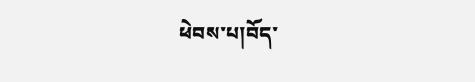ཕེབས་པ།བོད་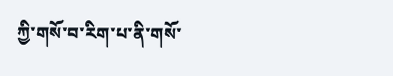ཀྱི་གསོ་བ་རིག་པ་ནི་གསོ་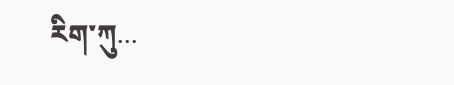རིག་ཀུ...